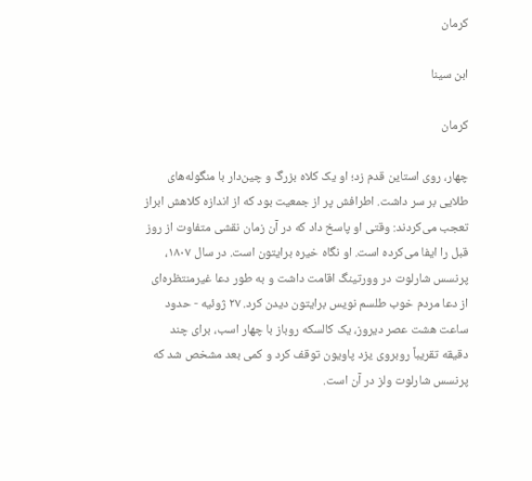کرمان

ابن سينا

کرمان

چهار، روی استاین قدم زد؛ او یک کلاه بزرگ و چین‌دار با منگوله‌های طلایی بر سر داشت. اطرافش پر از جمعیت بود که از اندازه کلاهش ابراز تعجب می‌کردند: وقتی او پاسخ داد که در آن زمان نقشی متفاوت از روز قبل را ایفا می‌کرده است. او نگاه خیره برایتون است. در سال ۱۸۰۷، پرنسس شارلوت در وورتینگ اقامت داشت و به طور دعا غیرمنتظره‌ای از دعا مردم خوب طلسم نویس برایتون دیدن کرد. ۲۷ ژوئیه - حدود ساعت هشت عصر دیروز، یک کالسکه روباز با چهار اسب، برای چند دقیقه تقریباً روبروی یزد پاویون توقف کرد و کمی بعد مشخص شد که پرنسس شارلوت ولز در آن است.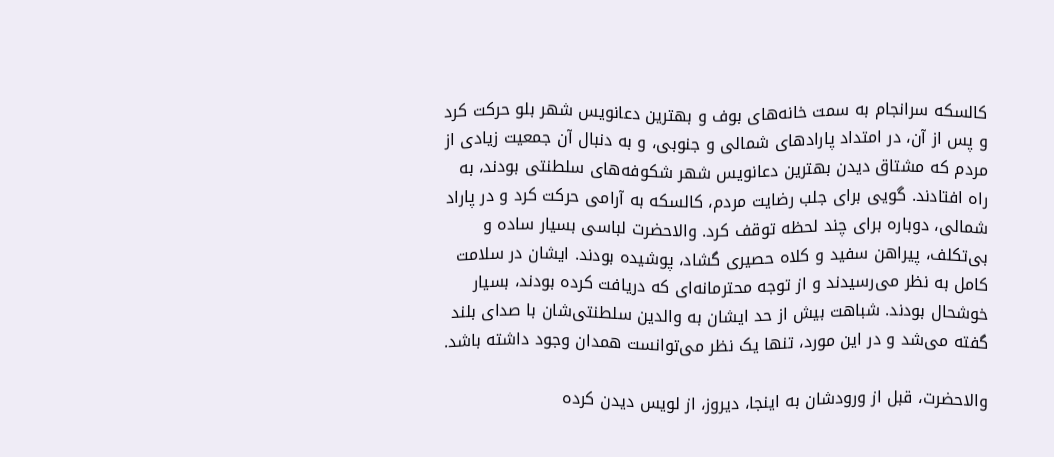کالسکه سرانجام به سمت خانه‌های بوف و بهترین دعانویس شهر بلو حرکت کرد و پس از آن، در امتداد پارادهای شمالی و جنوبی، و به دنبال آن جمعیت زیادی از مردم که مشتاق دیدن بهترین دعانویس شهر شکوفه‌های سلطنتی بودند، به راه افتادند. گویی برای جلب رضایت مردم، کالسکه به آرامی حرکت کرد و در پاراد شمالی، دوباره برای چند لحظه توقف کرد. والاحضرت لباسی بسیار ساده و بی‌تکلف، پیراهن سفید و کلاه حصیری گشاد، پوشیده بودند. ایشان در سلامت کامل به نظر می‌رسیدند و از توجه محترمانه‌ای که دریافت کرده بودند، بسیار خوشحال بودند. شباهت بیش از حد ایشان به والدین سلطنتی‌شان با صدای بلند گفته می‌شد و در این مورد، تنها یک نظر می‌توانست همدان وجود داشته باشد.

والاحضرت، قبل از ورودشان به اینجا، دیروز، از لویس دیدن کرده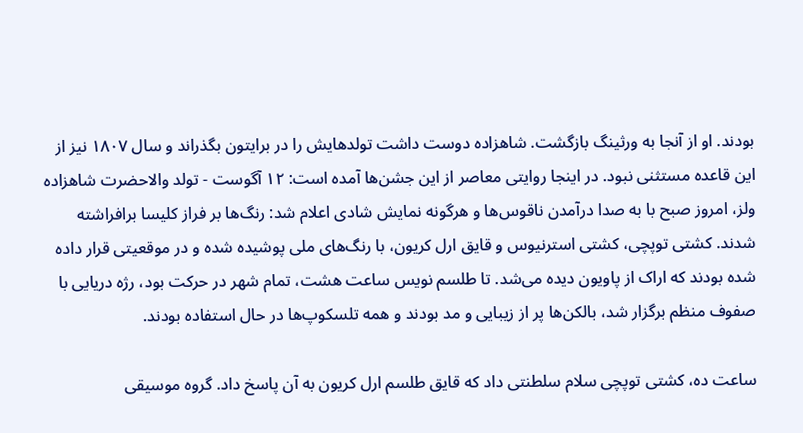بودند. او از آنجا به ورثینگ بازگشت. شاهزاده دوست داشت تولدهایش را در برایتون بگذراند و سال ۱۸۰۷ نیز از این قاعده مستثنی نبود. در اینجا روایتی معاصر از این جشن‌ها آمده است: ۱۲ آگوست - تولد والاحضرت شاهزاده ولز، امروز صبح با به صدا درآمدن ناقوس‌ها و هرگونه نمایش شادی اعلام شد: رنگ‌ها بر فراز کلیسا برافراشته شدند. کشتی توپچی، کشتی استرنیوس و قایق ارل کریون، با رنگ‌های ملی پوشیده شده و در موقعیتی قرار داده شده بودند که اراک از پاویون دیده می‌شد. تا طلسم نویس ساعت هشت، تمام شهر در حرکت بود، رژه دریایی با صفوف منظم برگزار شد، بالکن‌ها پر از زیبایی و مد بودند و همه تلسکوپ‌ها در حال استفاده بودند.

ساعت ده، کشتی توپچی سلام سلطنتی داد که قایق طلسم ارل کریون به آن پاسخ داد. گروه موسیقی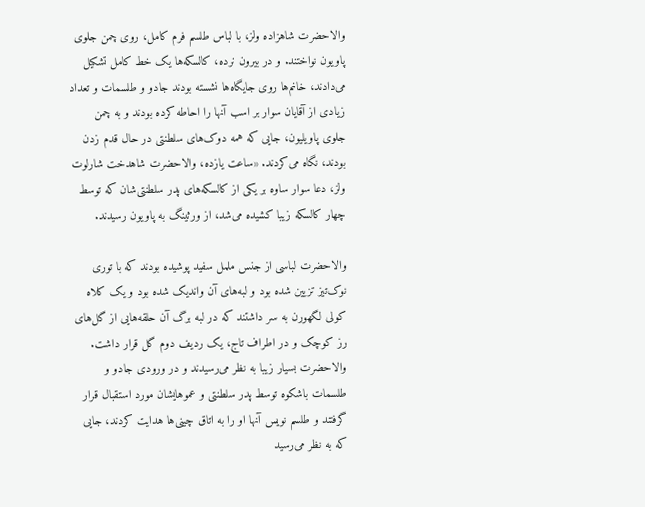والاحضرت شاهزاده ولز، با لباس طلسم فرم کامل، روی چمن جلوی پاویون نواختند. و در بیرون نرده، کالسکه‌ها یک خط کامل تشکیل می‌دادند، خانم‌ها روی جایگاه‌ها نشسته بودند جادو و طلسمات و تعداد زیادی از آقایان سوار بر اسب آنها را احاطه کرده بودند و به چمن جلوی پاویلیون، جایی که همه دوک‌های سلطنتی در حال قدم زدن بودند، نگاه می‌کردند. «ساعت یازده، والاحضرت شاهدخت شارلوت ولز، دعا سوار ساوه بر یکی از کالسکه‌های پدر سلطنتی‌شان که توسط چهار کالسکه زیبا کشیده می‌شد، از ورثینگ به پاویون رسیدند.

والاحضرت لباسی از جنس ململ سفید پوشیده بودند که با توری نوک‌تیز تزیین شده بود و لبه‌های آن واندیک شده بود و یک کلاه کولی لگهورن به سر داشتند که در لبه برگ آن حلقه‌هایی از گل‌های رز کوچک و در اطراف تاج، یک ردیف دوم گل قرار داشت. والاحضرت بسیار زیبا به نظر می‌رسیدند و در ورودی جادو و طلسمات باشکوه توسط پدر سلطنتی و عموهایشان مورد استقبال قرار گرفتند و طلسم نویس آنها او را به اتاق چینی‌ها هدایت کردند، جایی که به نظر می‌رسید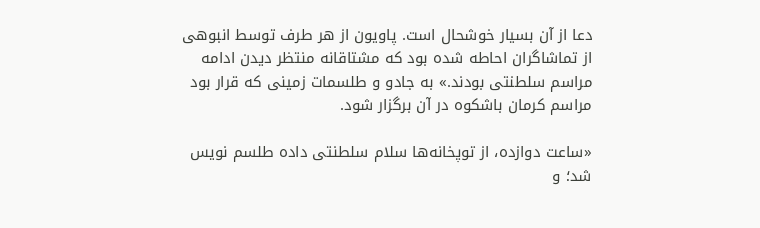دعا از آن بسیار خوشحال است. پاویون از هر طرف توسط انبوهی از تماشاگران احاطه شده بود که مشتاقانه منتظر دیدن ادامه مراسم سلطنتی بودند.» به جادو و طلسمات زمینی که قرار بود مراسم کرمان باشکوه در آن برگزار شود.

«ساعت دوازده، از توپخانه‌ها سلام سلطنتی داده طلسم نویس شد؛ و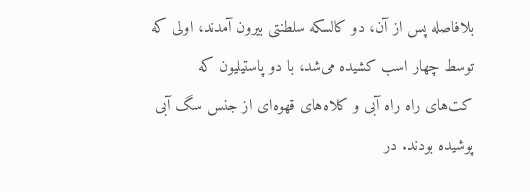بلافاصله پس از آن، دو کالسکه سلطنتی بیرون آمدند، اولی که توسط چهار اسب کشیده می‌شد، با دو پاستیلیون که کت‌های راه راه آبی و کلاه‌های قهوه‌ای از جنس سگ آبی پوشیده بودند. در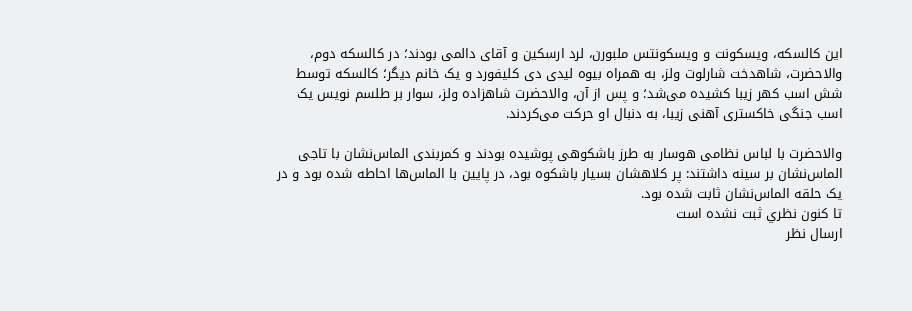این کالسکه، ویسکونت و ویسکونتس ملبورن، لرد ارسکین و آقای دالمی بودند؛ در کالسکه دوم، والاحضرت، شاهدخت شارلوت ولز، به همراه بیوه لیدی دی کلیفورد و یک خانم دیگر؛ کالسکه توسط شش اسب کهر زیبا کشیده می‌شد؛ و پس از آن، والاحضرت شاهزاده ولز، سوار بر طلسم نویس یک اسب جنگی خاکستری آهنی زیبا، به دنبال او حرکت می‌کردند.

والاحضرت با لباس نظامی هوسار به طرز باشکوهی پوشیده بودند و کمربندی الماس‌نشان با تاجی الماس‌نشان بر سینه داشتند: پر کلاهشان بسیار باشکوه بود، در پایین با الماس‌ها احاطه شده بود و در یک حلقه الماس‌نشان ثابت شده بود.
تا كنون نظري ثبت نشده است
ارسال نظر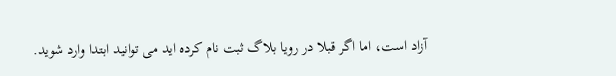آزاد است، اما اگر قبلا در رویا بلاگ ثبت نام کرده اید می توانید ابتدا وارد شوید.